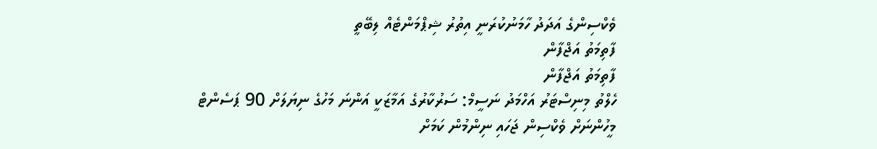ވެކްސިންގެ އަދަދު ހާމަނުކުރަނީ އިތުރު ޝިޕްމަންޓެއް ލިބޭތީ
ފާތިމަތު އަޖްފާން
ފާތިމަތު އަޖްފާން
ހެލްތު މިނިސްޓަރު އަހްމަދު ނަސީމް: ސަރުކާރުގެ އަމާޒަކީ އަންނަ މަހުގެ ނިޔަލަށް 90 ޕަސެންޓް މީހުންނަށް ވެކްސިން ޖަހައި ނިންމުން ކަމަށް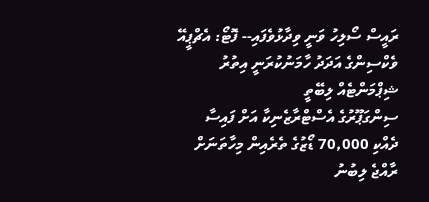ރައީސް ސޯލިހު ވަނީ ވިދާޅުވެފައި-- ފޮޓޯ: އެޗްޕީއޭ
ވެކްސިންގެ އަދަދު ހާމަނުކުރަނީ އިތުރު ޝިޕްމަންޓެއް ލިބޭތީ
ސިންގަޕޫރުގެ އެސްޓްރާޒެނިކާ އަށް ފައިސާ ދެއްކި 70,000 ޑޯޒުގެ ތެރެއިން މިހާތަނަށް ރާއްޖެ ލިބުނު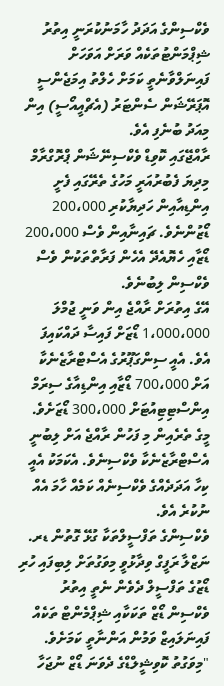ވެކްސިންގެ އަދަދު ހާމަނުކުރަނީ އިތުރު ޝިޕްމަންޓުތަކެއް ވަރަށް އަވަހަށް ފައިނަލްވާނެތީ ކަމަށް ހެލްތު އިމަޖެންސީ އޮޕަރޭޝަން ސެންޓަރު (އެޗްއީއޯސީ) އިން މިއަދު ބުނެފި އެވެ.
ރާއްޖޭގައި ކޮވިޑް ވެކްސިނޭޝަން ޕްރޮގްރާމް މިދިޔަ ފެބުރުއަރީ މަހުގެ ތެރޭގައި ފެށީ އިންޑިއާއިން ހަދިޔާކުރި 200،000 ޑޯޒުންނެވެ. ޗައިނާއިން ވެސް 200،000 ޑޯޒާއި ހެޔޮއެދޭ އެހެން ފަރާތްތަކުން ވެސް ވެކްސިން ލިބުނެވެ.
އޭގެ އިތުރަށް ރާއްޖެ އިން ވަނީ ޖުމްލަ 1،000،000 ޑޯޒަށް ފައިސާ ދައްކައިފަ އެވެ. އެއީ ސިންގަޕޫރުގެ އެސްޓްރާޒެނެކާ އަށް 700،000 ޑޯޒާއި އިންޑިއާގެ ސިރަމް އިންސްޓިޓިއުޓަށް 300،000 ޑޯޒަށެވެ.
މީގެ ތެރެއިން މި ފަހުން ރާއްޖެ އަށް ލިބުނީ އެސްޓްރާޒެނެކާ ވެކްސިނެވެ. އެކަމަކު އެއީ ކިހާ އަދަދެއްގެ ވެކްސިނެއް ކަމެއް ހާމަ އެއް ނުކުރެ އެވެ.
ވެކްސިންގެ ތަފްސީލްތަކާ ގުޅޭ ގޮތުން ޑރ. ނަޒްލާ ރަފީގް ވިދާޅުވީ މިވަގުތަށް ލިބިފައި ހުރި ޑޯޒުގެ ތަފްސީލް ދެވެން ނެތީ އިތުރު ވެކްސިން ޑޯޒް ތަކަކާއި ޝިޕްމެންޓް ތަކެއް ފައިނަލައިޒް ވަމުން އަންނާތީ ކަމަށެވެ.
"މިވަގުތު ކޮވިޝީލްޑްގެ ދެވަނަ ޑޯޒް ނުޖަހާ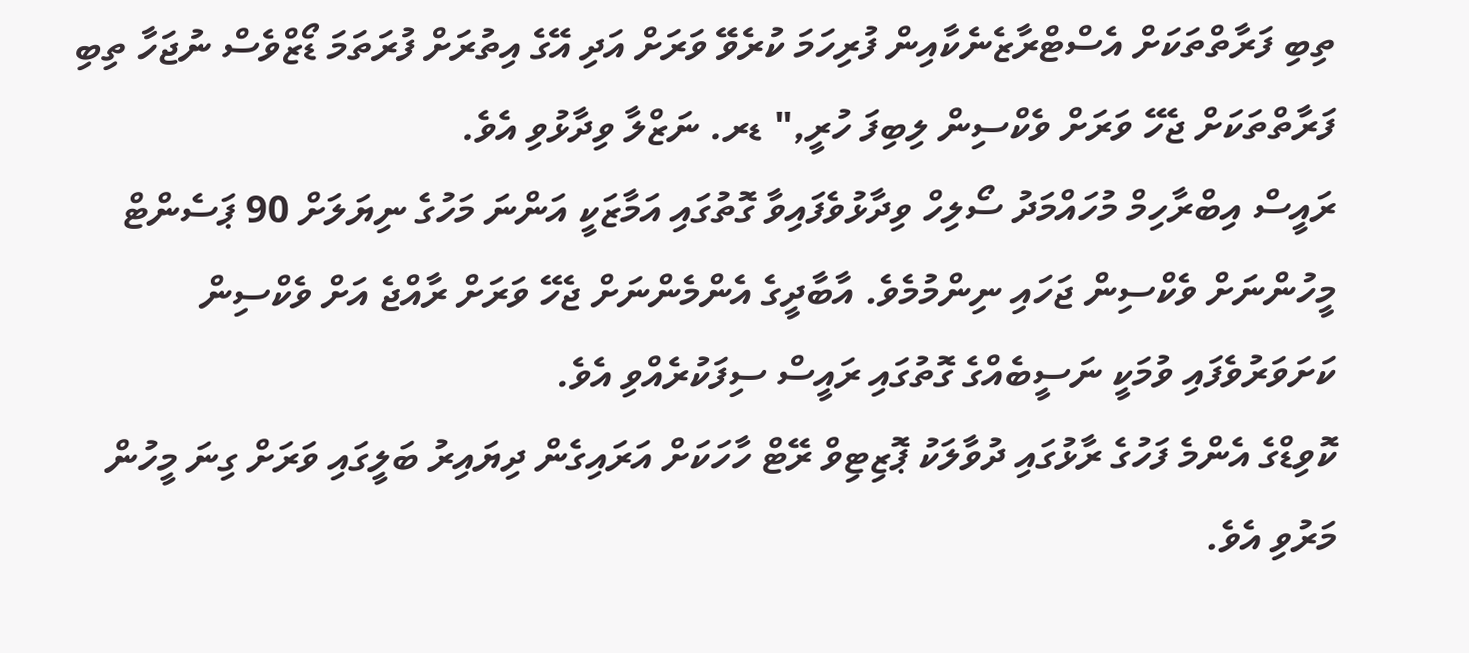ތިބި ފަރާތްތަކަށް އެސްޓްރާޒެނެކާއިން ފުރިހަމަ ކުރެވޭ ވަރަށް އަދި އޭގެ އިތުރަށް ފުރަތަމަ ޑޯޒްވެސް ނުޖަހާ ތިބި ފަރާތްތަކަށް ޖެހޭ ވަރަށް ވެކްސިން ލިބިފަ ހުރީ," ޑރ. ނަޒްލާ ވިދާޅުވި އެވެ.
ރައީސް އިބްރާހިމް މުހައްމަދު ސޯލިހް ވިދާޅުވެފައިވާ ގޮތުގައި އަމާޒަކީ އަންނަ މަހުގެ ނިޔަލަށް 90 ޕަސެންޓް މީހުންނަށް ވެކްސިން ޖަހައި ނިންމުމެވެ. އާބާދީގެ އެންމެންނަށް ޖެހޭ ވަރަށް ރާއްޖެ އަށް ވެކްސިން ކަށަވަރުވެފައި ވުމަކީ ނަސީބެއްގެ ގޮތުގައި ރައީސް ސިފަކުރެއްވި އެވެ.
ކޮވިޑްގެ އެންމެ ފަހުގެ ރާޅުގައި ދުވާލަކު ޕޮޒިޓިވް ރޭޓް ހާހަކަށް އަރައިގެން ދިޔައިރު ބަލީގައި ވަރަށް ގިނަ މީހުން މަރުވި އެވެ.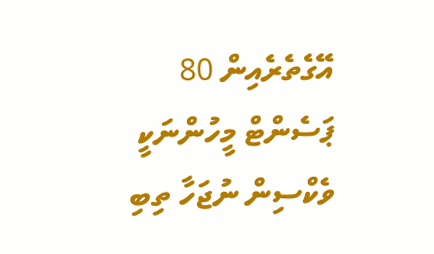އޭގެތެރެއިން 80 ޕަސެންޓް މީހުންނަކީ ވެކްސިން ނުޖަހާ ތިބި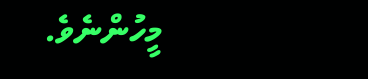މީހުންނެވެ.